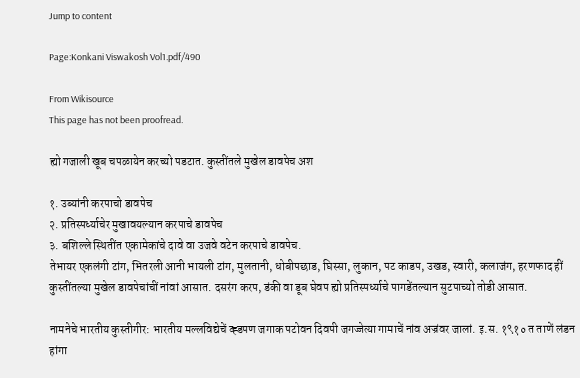Jump to content

Page:Konkani Viswakosh Vol1.pdf/490

From Wikisource
This page has not been proofread.

ह्यो गजाली खूब चपळायेन करच्यो पडटात. कुस्तींतले मुखेल डावपेच अश

१. उब्यांनी करपाचो डावपेच
२. प्रतिस्पर्ध्याचेर मुखावयल्यान करपाचे डावपेच
३. बशिल्ले स्थितींत एकामेकांचे दावे वा उजवे वटेन करपाचे डावपेच.
तेभायर एकलंगी टांग, भितरली आनी भायली टांग, मुलतानी, धोबीपछाड, घिस्सा, लुकान, पट काडप, उखड, स्वारी, कलाजंग, हरणफाद हीं कुस्तींतल्या मुखेल डावपेचांचीं नांवां आसात. दसरंग करप, डंकी वा डूब घेवप ह्यो प्रतिस्पर्ध्याचे पागडेंतल्यान सुटपाच्यो तोडी आसात.

नामनेचे भारतीय कुस्तीगीर: भारतीय मल्लविद्येचें व्ह्डपण जगाक पटोवन दिवपी जगज्जेत्या गामाचें नांव अज्रंवर जालां. इ.स. १९१० त ताणें लंडन हांगा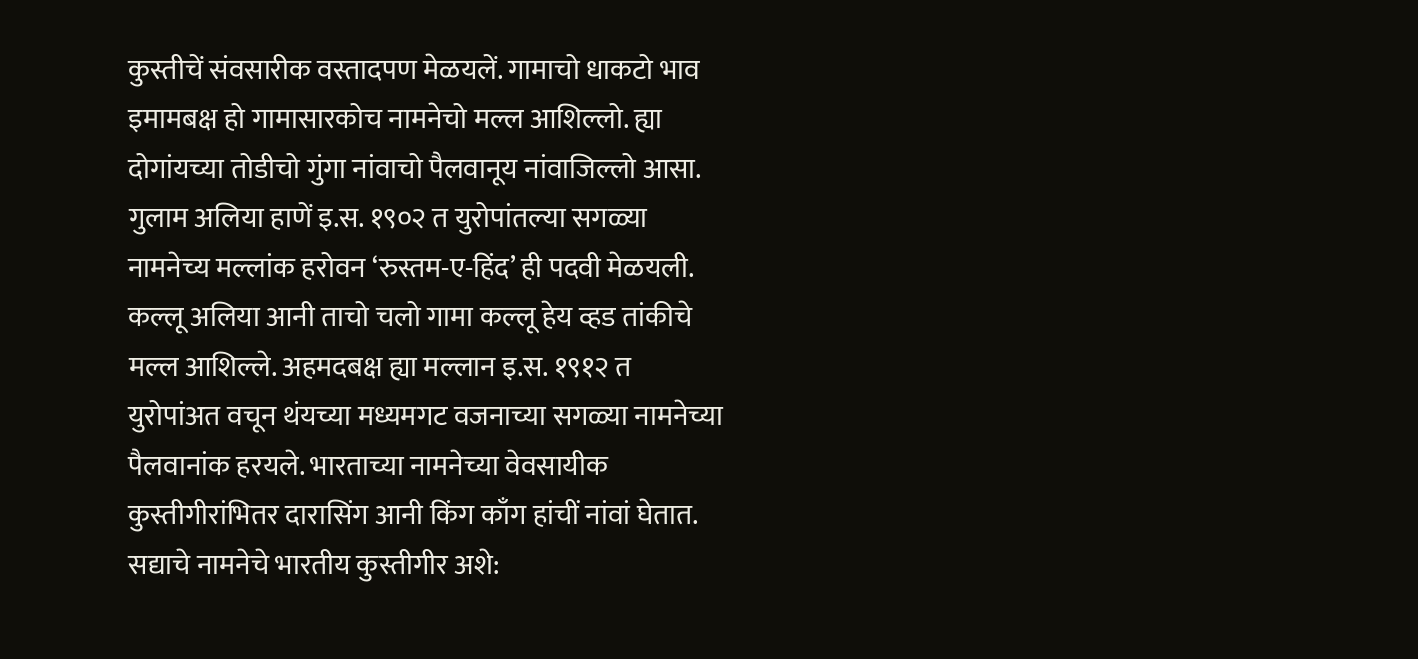कुस्तीचें संवसारीक वस्तादपण मेळयलें. गामाचो धाकटो भाव इमामबक्ष हो गामासारकोच नामनेचो मल्ल आशिल्लो. ह्या दोगांयच्या तोडीचो गुंगा नांवाचो पैलवानूय नांवाजिल्लो आसा. गुलाम अलिया हाणें इ.स. १९०२ त युरोपांतल्या सगळ्या नामनेच्य मल्लांक हरोवन ‘रुस्तम-ए-हिंद’ ही पदवी मेळयली. कल्लू अलिया आनी ताचो चलो गामा कल्लू हेय व्हड तांकीचे मल्ल आशिल्ले. अहमदबक्ष ह्या मल्लान इ.स. १९१२ त युरोपांअत वचून थंयच्या मध्यमगट वजनाच्या सगळ्या नामनेच्या पैलवानांक हरयले. भारताच्या नामनेच्या वेवसायीक कुस्तीगीरांभितर दारासिंग आनी किंग काँग हांचीं नांवां घेतात. सद्याचे नामनेचे भारतीय कुस्तीगीर अशे: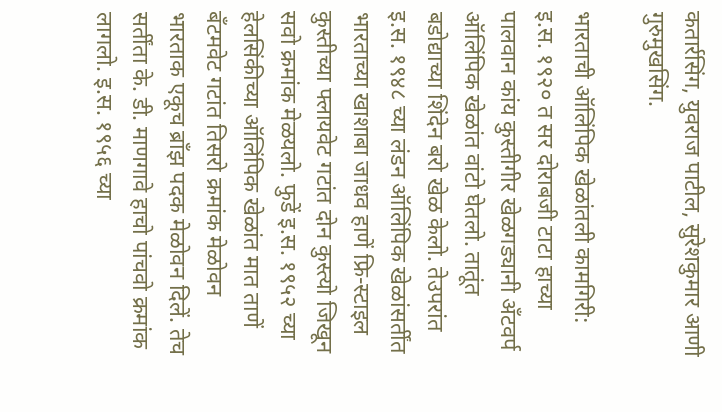कतार्रसिंग, युवराज पाटील, सुरेशकुमार आणी गुरुमुखसिंग.

भारताची ऑलिंपिक खेळांतली कामगिरी: इ.स. १९२० त सर दोराबजी टाटा हाच्या पालवान कांय कुस्तीगीर खेळगड्यानी अँटवर्प ऑलिंपिक खेळांत वांटो घेतलो. तातूंत बडोद्याच्या शिंदेन बरो खेळ केलो. तेउपरांत इ.स. १९४८ च्या लंडन ऑलिंपिक खेळांसर्तींत भारताच्या खाशाबा जाधव हाणें फ्रि-स्टाइल कुस्तीच्या फ्लायवेट गटांत दोन कुस्त्यो जिखून सवो क्रमांक मेळयलो. फुडें इ.स. १९५२ च्या हेलसिंकीच्या ऑलिंपिक खेळांत मात ताणें बँटमवेट गटांत तिसरो क्रमांक मेळोवन भारताक एकूच ब्राँझ पदक मेळोवन दिलें. तेच सर्तींता के. डी. माणगावे हाचो पांचवो क्रमांक लागलो. इ.स. १९५६ च्या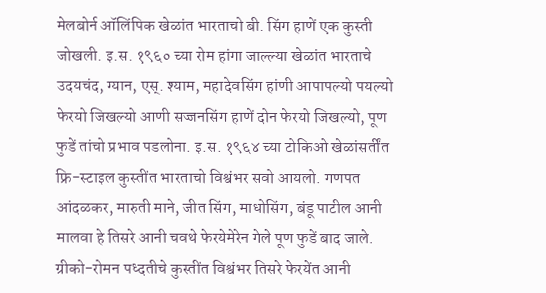मेलबोर्न ऑलिंपिक खेळांत भारताचो बी. सिंग हाणें एक कुस्ती जोखली. इ.स. १९६० च्या रोम हांगा जाल्ल्या खेळांत भारताचे उदयचंद, ग्यान, एस्‌. श्याम, महादेवसिंग हांणी आपापल्यो पयल्यो फेरयो जिखल्यो आणी सज्जनसिंग हाणें दोन फेरयो जिखल्यो, पूण फुडें तांचो प्रभाव पडलोना. इ.स. १९६४ च्या टोकिओ खेळांसर्तींत फ्रि-स्टाइल कुस्तींत भारताचो विश्वंभर सवो आयलो. गणपत आंदळकर, मारुती माने, जीत सिंग, माधोसिंग, बंडू पाटील आनी मालवा हे तिसरे आनी चवथे फेरयेमेरेन गेले पूण फुडें बाद जाले. ग्रीको-रोमन पध्दतीचे कुस्तींत विश्वंभर तिसरे फेरयेंत आनी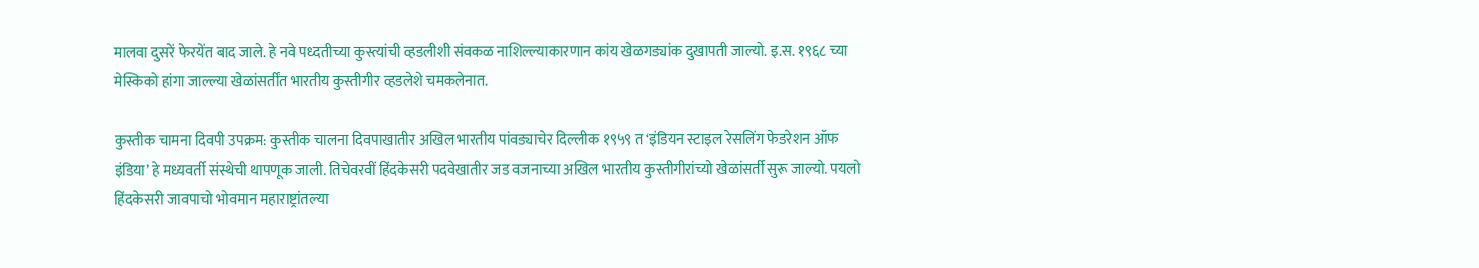मालवा दुसरें फेरयेंत बाद जाले. हे नवे पध्दतीच्या कुस्त्यांची व्हडलीशी संवकळ नाशिल्ल्याकारणान कांय खेळगड्यांक दुखापती जाल्यो. इ.स. १९६८ च्या मेस्किको हांगा जाल्ल्या खेळांसर्तींत भारतीय कुस्तीगीर व्हडलेशे चमकलेनात.

कुस्तीक चामना दिवपी उपक्रम: कुस्तीक चालना दिवपाखातीर अखिल भारतीय पांवड्याचेर दिल्लीक १९५९ त ‘इंडियन स्टाइल रेसलिंग फेडरेशन ऑफ इंडिया’ हे मध्यवर्ती संस्थेची थापणूक जाली. तिचेवरवीं हिंदकेसरी पदवेखातीर जड वजनाच्या अखिल भारतीय कुस्तीगीरांच्यो खेळांसर्ती सुरू जाल्यो. पयलो हिंदकेसरी जावपाचो भोवमान महाराष्ट्रांतल्या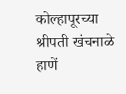कोल्हापूरच्या श्रीपती खंचनाळे हाणें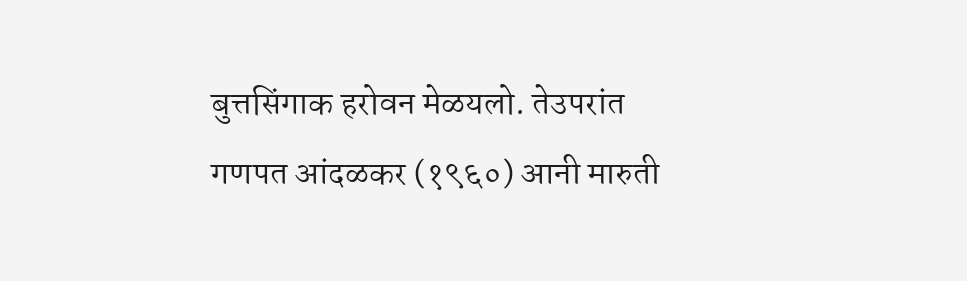बुत्तसिंगाक हरोवन मेळयलो. तेउपरांत गणपत आंदळकर (१९६०) आनी मारुती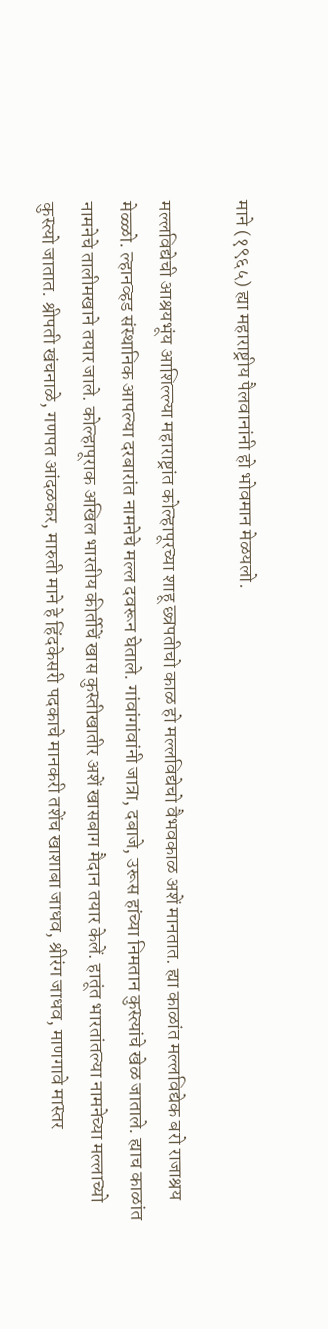माने (१९६५) ह्या महाराष्ट्रीय पैलवानांनी हो भोवमान मेळयलो.

मल्लविद्येची आश्रयभूंय आशिल्ल्या महाराष्ट्रांत कोल्हापूरच्या शाहू छ्त्रपतीचो काळ हो मल्लविद्येचो वैभवकाळ अशें मानतात. ह्या काळांत मल्लविद्येक बरो राजाश्रय मेळ्ळो. ल्हानव्हड संस्थानिक आपल्या दरबारांत नामनेचे मल्ल दवरून घेताले. गांवांगांवांनी जात्रा, दबाजे, उरूस हांच्या निमतान कुस्त्यांचे खेळ जाताले. ह्याच काळांत नामनेचे तालीमखाने तयार जाले. कोल्हापूराक अखिल भारतीय कीर्तीचें खास कुस्तीखातीर अशें खासबाग मैदान तयार केलें. हातूंत भारतांतल्या नामनेच्या मल्लाच्यो कुस्त्यो जातात. श्रीपती खंचनाळे, गणपत आंदळकर, मारुती माने हे हिंदकेसरी पदकाचे मानकरी तशेंच खाशाबा जाधव, श्रीरंग जाधव, माणगावे मास्तर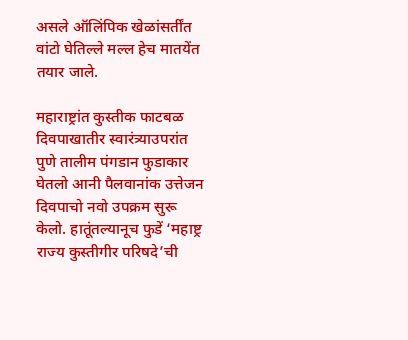असले ऑलिंपिक खेळांसर्तींत वांटो घेतिल्ले मल्ल हेच मातयेंत तयार जाले.

महाराष्ट्रांत कुस्तीक फाटबळ दिवपाखातीर स्वारंत्र्याउपरांत पुणे तालीम पंगडान फुडाकार घेतलो आनी पैलवानांक उत्तेजन दिवपाचो नवो उपक्रम सुरू केलो. हातूंतल्यानूच फुडें ‘महाष्ट्र राज्य कुस्तीगीर परिषदे’ची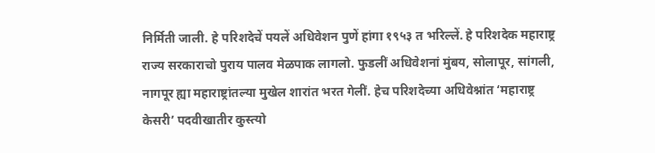निर्मिती जाली. हे परिशदेचें पयलें अधिवेशन पुणें हांगा १९५३ त भरिल्लें. हे परिशदेक महाराष्ट्र राज्य सरकाराचो पुराय पालव मेळपाक लागलो. फुडलीं अधिवेशनां मुंबय, सोलापूर, सांगली, नागपूर ह्या महाराष्ट्रांतल्या मुखेल शारांत भरत गेलीं. हेच परिशदेच्या अधिवेश्नांत ‘महाराष्ट्र केसरी’ पदवीखातीर कुस्त्यो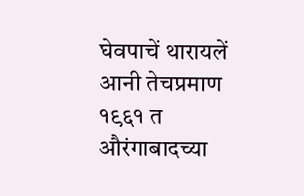घेवपाचें थारायलें आनी तेचप्रमाण १९६१ त औरंगाबादच्या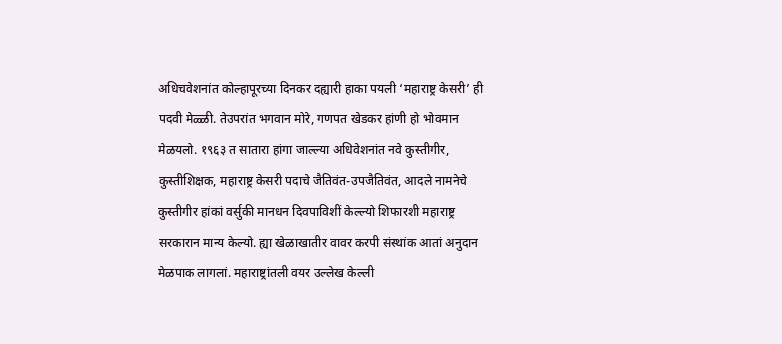अधिचवेशनांत कोल्हापूरच्या दिनकर दह्यारी हाका पयली ‘महाराष्ट्र केसरी’ ही पदवी मेळ्ळी. तेउपरांत भगवान मोरे, गणपत खेडकर हांणी हो भोवमान मेळयलो. १९६३ त सातारा हांगा जाल्ल्या अधिवेशनांत नवे कुस्तीगीर, कुस्तीशिक्षक, महाराष्ट्र केसरी पदाचे जैतिवंत-उपजैतिवंत, आदले नामनेचे कुस्तीगीर हांकां वर्सुकी मानधन दिवपाविशीं केल्ल्यो शिफारशी महाराष्ट्र सरकारान मान्य केल्यो. ह्या खेळाखातीर वावर करपी संस्थांक आतां अनुदान मेळपाक लागलां. महाराष्ट्रांतली वयर उल्लेख केल्ली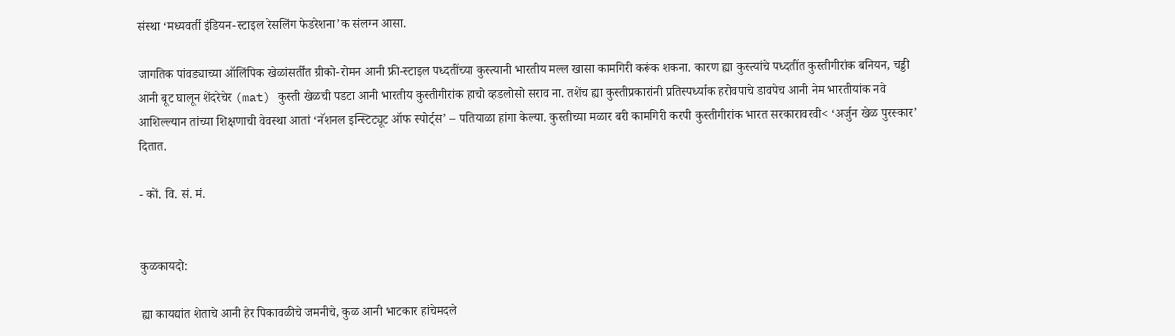संस्था ‘मध्यवर्ती इंडियन-स्टाइल रेसलिंग फेडरेशना’क संलग्न आसा.

जागतिक पांवड्याच्या ऑलिंपिक खेळांसर्तींत ग्रीको-रोमन आनी फ्री-स्टाइल पध्दतींच्या कुस्त्यानी भारतीय मल्ल खासा कामगिरी करूंक शकना. कारण ह्या कुस्त्यांचे पध्दतींत कुस्तीगीरांक बनियन, चड्डी आनी बूट घालून शेंदरेचेर (mat) कुस्ती खेळची पडटा आनी भारतीय कुस्तीगीरांक हाचो व्हडलोसो सराव ना. तशेंच ह्या कुस्तीप्रकारांनी प्रतिस्पर्ध्याक हरोवपाचे डावपेच आनी नेम भारतीयांक नवे आशिल्ल्यान तांच्या शिक्षणाची वेवस्था आतां ‘नॅशनल इन्स्टिट्यूट ऑफ स्पोर्ट्स‍’ – पतियाळा हांगा केल्या. कुस्तीच्या मळार बरी कामगिरी करपी कुस्तीगीरांक भारत सरकारावरवी< ‘अर्जुन खेळ पुरस्कार’ दितात.

- कों. वि. सं. मं.


कुळकायदो:

ह्या कायद्यांत शेताचे आनी हेर पिकावळीचे जमनीचे, कुळ आनी भाटकार हांचेमदले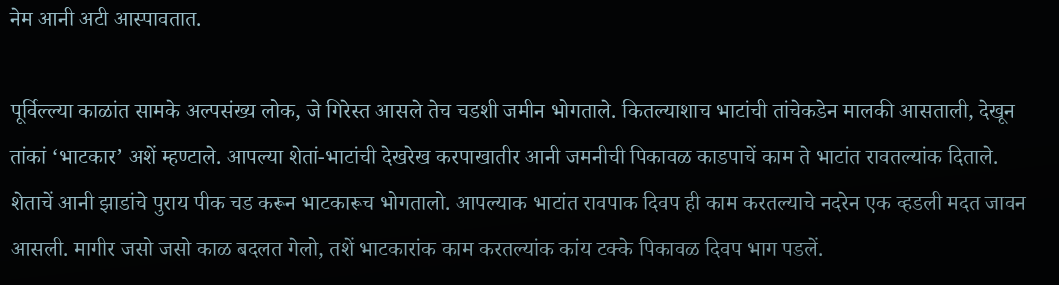नेम आनी अटी आस्पावतात.

पूर्विल्ल्या काळांत सामके अल्पसंख्य लोक, जे गिरेस्त आसले तेच चडशी जमीन भोगताले. कितल्याशाच भाटांची तांचेकडेन मालकी आसताली, देखून तांकां ‘भाटकार’ अशें म्हण्टाले. आपल्या शेतां-भाटांची देखरेख करपाखातीर आनी जमनीची पिकावळ काडपाचें काम ते भाटांत रावतल्यांक दिताले. शेताचें आनी झाडांचे पुराय पीक चड करून भाटकारूच भोगतालो. आपल्याक भाटांत रावपाक दिवप ही काम करतल्याचे नदरेन एक व्हडली मदत जावन आसली. मागीर जसो जसो काळ बदलत गेलो, तशें भाटकारांक काम करतल्यांक कांय टक्के पिकावळ दिवप भाग पडलें.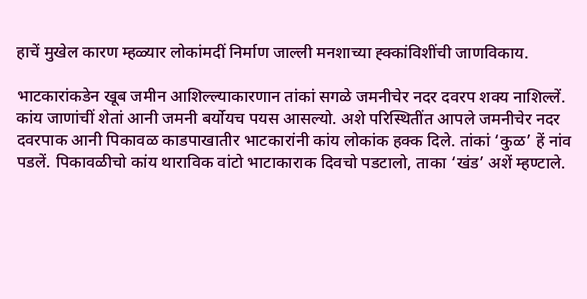हाचें मुखेल कारण म्हळ्यार लोकांमदीं निर्माण जाल्ली मनशाच्या ह्क्कांविशींची जाणविकाय.

भाटकारांकडेन खूब जमीन आशिल्ल्याकारणान तांकां सगळे जमनीचेर नदर दवरप शक्य नाशिल्लें. कांय जाणांचीं शेतां आनी जमनी बर्योयच पयस आसल्यो. अशे परिस्थितींत आपले जमनीचेर नदर दवरपाक आनी पिकावळ काडपाखातीर भाटकारांनी कांय लोकांक हक्क दिले. तांकां ‘कुळ’ हें नांव पडलें. पिकावळीचो कांय थाराविक वांटो भाटाकाराक दिवचो पडटालो, ताका ‘खंड’ अशें म्हण्टाले.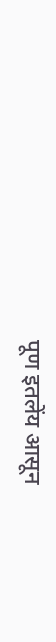पूण इतलेंय आसून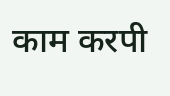काम करपी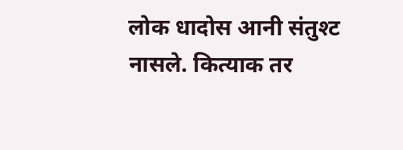लोक धादोस आनी संतुश्ट नासले. कित्याक तर